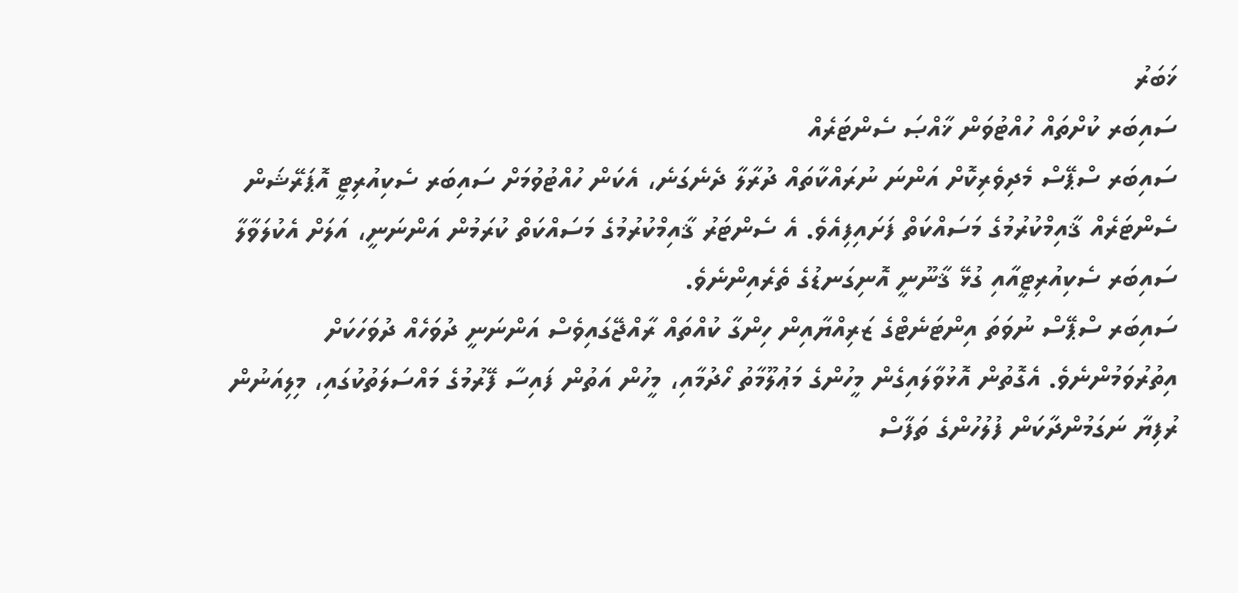ޚަބަރު
ސައިބަރ ކުށްތައް ހުއްޓުވަން ޚާއްޞަ ސެންޓަރެއް
ސައިބަރ ސްޕޭސް މެދިވެރިކޮށް އަންނަ ނުރައްކާތައް ދުރާލާ ދެނެގަނެ، އެކަން ހުއްޓުވުމަށް ސައިބަރ ސެކިއުރިޓީ އޮޕަރޭޝަން ސެންޓަރެއް ޤާއިމްކުރުމުގެ މަސައްކަތް ފަށައިފިއެވެ. އެ ސެންޓަރު ޤާއިމްކުރުމުގެ މަސައްކަތް ކުރަމުން އަންނަނީ، އަލަށް އެކުލަވާލާ ސައިބަރ ސެކިއުރިޓީއާއި ގުޅޭ ޤާނޫނީ އޮނިގަނޑުގެ ތެރެއިންނެވެ.
ސައިބަރ ސްޕޭސް ނުވަތަ އިންޓަނެޓްގެ ޒަރިއްޔާއިން ހިންގާ ކުއްތައް ރާއްޖޭގައިވެސް އަންނަނީ ދުވަހެއް ދުވަހަކަށް އިތުރުވަމުންނެވެ. އެގޮތުން އޮޅުވާލައިގެން މީހުންގެ މަޢުލޫމާތު ހޯދުމާއި، މީހުން އަތުން ފައިސާ ފޭރުމުގެ މައްސަލަތުކުގައި، މިލިއަނުން ރުފިޔާ ނަގަމުންދާކަން ފުލުހުންގެ ތަފާސް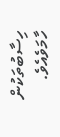ހިސާބުތަކުން ހާމަވެއެވެ.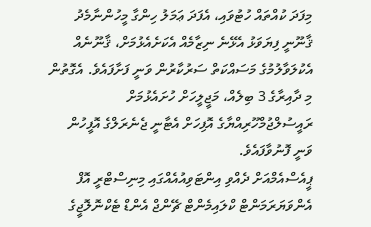މިފަދަ ކުއްތައް ހުޓުވައި، އެފަދަ ޢަމަލު ހިންގާ މީހުންނާމެދު ޤާނޫނީ ފިޔަވަޅު އެޅޭނެ ނިޒާމެއް އެކަށެއެޅުމަށް، ޤާނޫނެއް އެކުލަވާލުމުގެ މަސައްކަތް ސަރުކާރުން ވަނީ ފަށާފައެވެ. އެގޮތުން މި ދާއިރާގެ 3 ބިލެއް، މަޖީލީހަށް ހުށައެޅުމަށް ރައީސުލްޖުމްހޫރިއްޔާގެ އޮފިހަށް އެޓާނީ ޖެނެރަލްގެ އޮފީހުން ވަނީ ފޮނުވާފައެވެ.
ޕީއެސްއެމްއަށް ދެއްވި އިންޓަވިއުއެއްގައި މިނިސްޓްރީ އޮފް އެންވަޔަރަމަންޓް ކްލައިމެންޓް ޗޭންޖް އެންޑް ޓެކްނޮލޮޖީގެ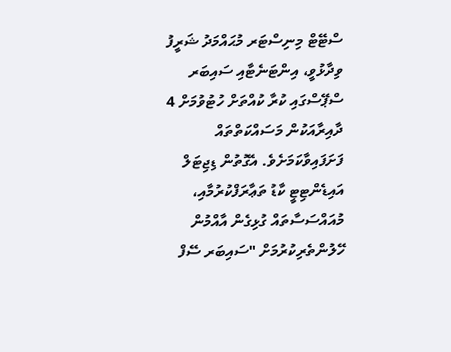ސްޓޭޓް މިނިސްޓަރ މުޙައްމަދު ޝަރީފު ވިދާޅުވީ، އިންޓަނެޓާއި ސައިބަރ ސްޕޭސްގައި ކުރާ ކުއްތަށް ހުޓުވުމަށް 4 ދާއިރާއަކުން މަސައްކަތްތައް ފަށަފައިވާކަމަށެވެ. އެގޮތުން ޑިޖިޓަލް އައިޑެންޓިޓީ ކާޑު ތަޢާރަފްކުރުމާއި، މުއައްސަސާތައް ގުޅިގެން އާއްމުން ހޭލުންތެރިކުރުމަށް "ސައިބަރ ސޭފް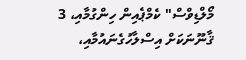މޯލްޑިވްސް" ކެމްޕެއިން ހިންގުމާއި، 3 ޤާނޫނަކަށް އިސްލާހުގެނައުމާއި،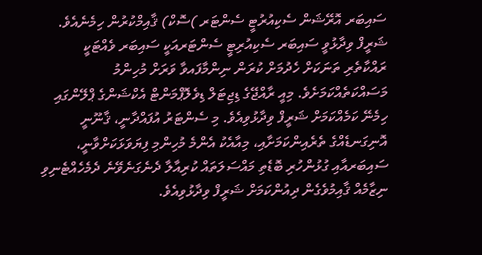ސައިބަރ އޮރޭޝަން ސެކިއުރުޓީ ސެންޓަރ )ސޮކް) ޤާއިމްކުރުން ހިމެނެއެވެ.
ޝަރީފް ވިދާޅުވީ ސައިބަރ ސެކިއުރިޓީ ސެންޓަރއަކީ ސައިބަރ ވެއްޓަކީ ރައްކާތެރި ތަނަކަށް ހެދުމަށް ކުރަން ނިންމާފައވާ ވަރަށް މުހިންމު މަސައްކަތެއްކަމަށެވެ. މިއީ ރާއްޖޭގެ ޑިޖިޓަލް ޑިވެލޮޕްމަންޓް އެކްޝަންގެ ޕްލޭންގައި ހިމެނޭ ކަމެއްކަމަށް ޝަރީފް ވިދާޅުވިއެވެ. މި ސެންޓަރު އުފައްދާނީ، ޤާނޫނީ އޮނިގަނޑެއްގެ ތެރެއިންކަމަށާއި، މިއާއެކު އެންމެ މުހިންމި ފިޔަވަޅަކަށްވާނީ، ސައިބަރއާއި ގުޅުންހުރި ބޮޑެތި މައްސަލަތައް ކުރިއާލާ ދެނެގަނެވޭނެ ދެމެހެއްޓެނިވި ނިޒާމެއް ޤާއިމުވެގެން ދިއުންކަމަށް ޝަރީފް ވިދާޅުވިއެވެ.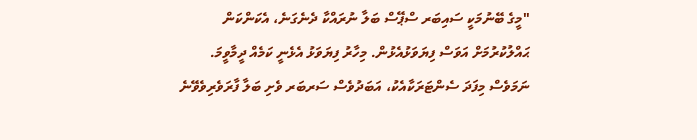"މީގެ ބޭނުމަކީ ސައިބަރ ސްޕޭސް ބަލާ ނުރައްކާ ދެނެގަނެ، އެކަންކަން ޙައްލުކުރުމަށް އަވަސް ފިޔަވަޅުއެޅުން. މިހާރު ފިޔަވަޅު އެޅެނީ ކަމެއް ދީމާވީމަ. ނަމަވެސް މިފަދަ ސެންޓަރަކާއެކު، އަބަދުވެސް ސަރބަރ ވެށި ބަލާ ފާރަވެރިވެވޭނެ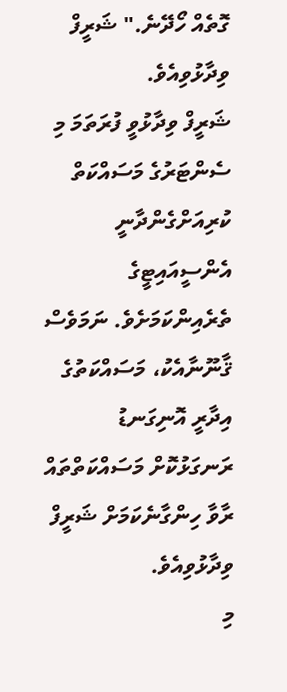ގޮތެއް ހޯދޭނެ." ޝަރީފް ވިދާޅުވިއެވެ.
ޝަރީފް ވިދާޅުވީ ފުރަތަމަ މި ސެންޓަރުގެ މަސައްކަތް ކުރިއަށްގެންދާނީ އެންސީއައިޓީގެ ތެރެއިންކަމަށެވެ. ނަމަވެސް ޤާނޫނާއެކު، މަސައްކަތުގެ އިދާރީ އޮނިގަނޑު ރަނގަޅުކޮށް މަސައްކަތްތައް ރާވާ ހިންގާނެކަމަށް ޝަރީފް ވިދާޅުވިއެވެ.
މި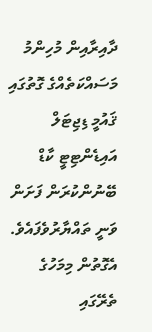ދާއިރާއިން މުހިންމު މަސައްކަތެއްގެ ގޮތުގައި ޤައުމީ ޑިޖިޓަލް އައިޑެންޓިޓީ ކާޑް ބޭނުންކުރަން ފަށަން ވަނީ ތައްޔާރުވެފައެވެ. އެގޮތުން މިމަހުގެ ތެރޭގައި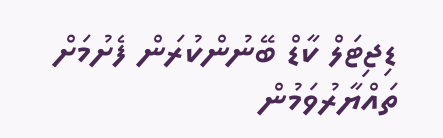ޑިޖިޓަލް ކާޑް ބޭނުންކުރަން ފެށުމަށް ތައްޔާރުވަމުން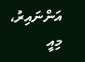އަންނައިރު، މިއީ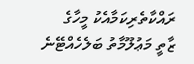ރައްކާތެރިކަމާއެކު މީހާގެ ޒާތީ މަޢުލޫމާތު ބަލެހެއްޓޭނެ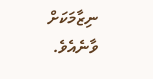ނިޒާމަކަށް ވާނެއެވެ.